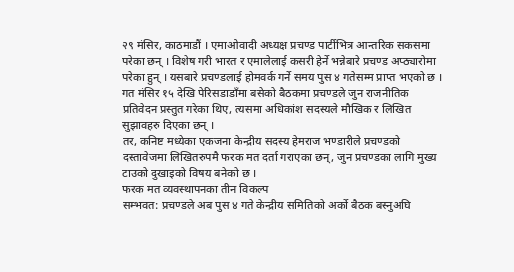२९ मंसिर, काठमाडौं । एमाओवादी अध्यक्ष प्रचण्ड पार्टीभित्र आन्तरिक सकसमा परेका छन् । विशेष गरी भारत र एमालेलाई कसरी हेर्ने भन्नेबारे प्रचण्ड अप्ठ्यारोमा परेका हुन् । यसबारे प्रचण्डलाई होमवर्क गर्ने समय पुस ४ गतेसम्म प्राप्त भएको छ ।
गत मंसिर १५ देखि पेरिसडाडाँमा बसेको बैठकमा प्रचण्डले जुन राजनीतिक प्रतिवेदन प्रस्तुत गरेका थिए, त्यसमा अधिकांश सदस्यले मौखिक र लिखित सुझावहरु दिएका छन् ।
तर, कनिष्ट मध्येका एकजना केन्द्रीय सदस्य हेमराज भण्डारीले प्रचण्डको दस्तावेजमा लिखितरुपमै फरक मत दर्ता गराएका छन्, जुन प्रचण्डका लागि मुख्य टाउको दुखाइको विषय बनेको छ ।
फरक मत व्यवस्थापनका तीन विकल्प
सम्भवत: प्रचण्डले अब पुस ४ गते केन्द्रीय समितिको अर्को बैठक बस्नुअघि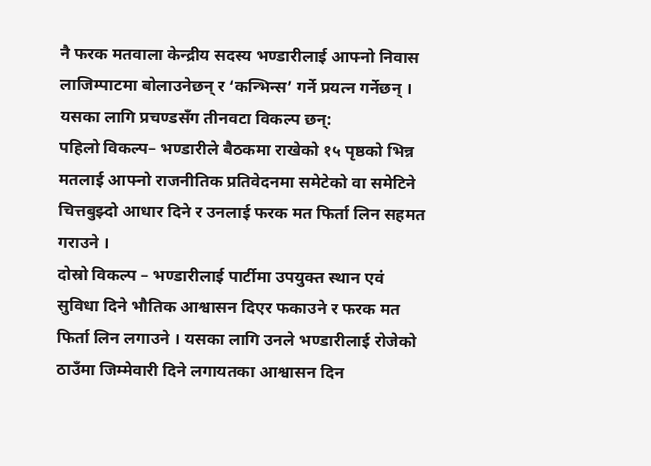नै फरक मतवाला केन्द्रीय सदस्य भण्डारीलाई आफ्नो निवास लाजिम्पाटमा बोलाउनेछन् र ‘कन्भिन्स’ गर्ने प्रयत्न गर्नेछन् । यसका लागि प्रचण्डसँग तीनवटा विकल्प छन्:
पहिलो विकल्प– भण्डारीले बैठकमा राखेको १५ पृष्ठको भिन्न मतलाई आफ्नो राजनीतिक प्रतिवेदनमा समेटेको वा समेटिने चित्तबुझ्दो आधार दिने र उनलाई फरक मत फिर्ता लिन सहमत गराउने ।
दोस्रो विकल्प – भण्डारीलाई पार्टीमा उपयुक्त स्थान एवं सुविधा दिने भौतिक आश्वासन दिएर फकाउने र फरक मत फिर्ता लिन लगाउने । यसका लागि उनले भण्डारीलाई रोजेको ठाउँमा जिम्मेवारी दिने लगायतका आश्वासन दिन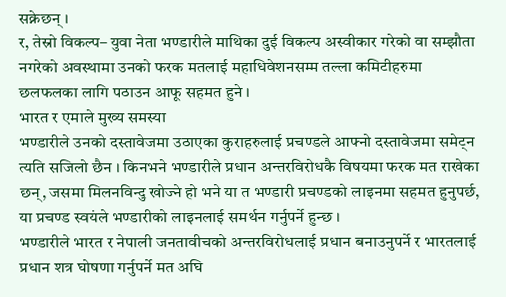सक्नेछन् ।
र, तेस्रो विकल्प– युवा नेता भण्डारीले माथिका दुई विकल्प अस्वीकार गरेको वा सम्झौता नगरेको अवस्थामा उनको फरक मतलाई महाधिवेशनसम्म तल्ला कमिटीहरुमा छलफलका लागि पठाउन आफू सहमत हुने ।
भारत र एमाले मुख्य समस्या
भण्डारीले उनको दस्तावेजमा उठाएका कुराहरुलाई प्रचण्डले आफ्नो दस्तावेजमा समेट्न त्यति सजिलो छैन । किनभने भण्डारीले प्रधान अन्तरविरोधकै विषयमा फरक मत राखेका छन्, जसमा मिलनविन्दु खोज्ने हो भने या त भण्डारी प्रचण्डको लाइनमा सहमत हुनुपर्छ, या प्रचण्ड स्वयंले भण्डारीको लाइनलाई समर्थन गर्नुपर्ने हुन्छ ।
भण्डारीले भारत र नेपाली जनतावीचको अन्तरविरोधलाई प्रधान बनाउनुपर्ने र भारतलाई प्रधान शत्र घोषणा गर्नुपर्ने मत अघि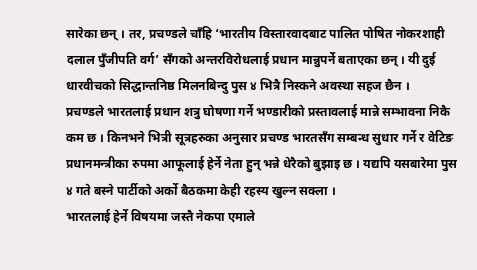सारेका छन् । तर, प्रचण्डले चाँहि ‘भारतीय विस्तारवादबाट पालित पोषित नोकरशाही दलाल पुँजीपति वर्ग’ सँगको अन्तरविरोधलाई प्रधान मान्नुपर्ने बताएका छन् । यी दुई धारवीचको सिद्धान्तनिष्ठ मिलनबिन्दु पुस ४ भित्रै निस्कने अवस्था सहज छैन ।
प्रचण्डले भारतलाई प्रधान शत्रु घोषणा गर्ने भण्डारीको प्रस्तावलाई मान्ने सम्भावना निकै कम छ । किनभने भित्री सूत्रहरुका अनुसार प्रचण्ड भारतसँग सम्बन्ध सुधार गर्ने र वेटिङ प्रधानमन्त्रीका रुपमा आफूलाई हेर्ने नेता हुन् भन्ने धेरैको बुझाइ छ । यद्यपि यसबारेमा पुस ४ गते बस्ने पार्टीको अर्को बैठकमा केही रहस्य खुल्न सक्ला ।
भारतलाई हेर्ने विषयमा जस्तै नेकपा एमाले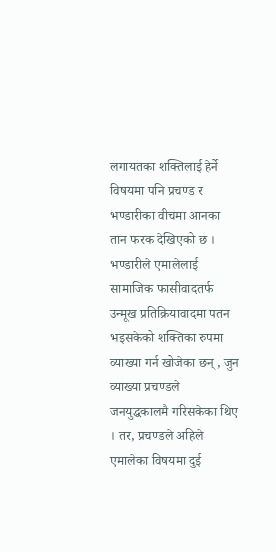लगायतका शक्तिलाई हेर्ने विषयमा पनि प्रचण्ड र भण्डारीका वीचमा आनका तान फरक देखिएको छ । भण्डारीले एमालेलाई सामाजिक फासीवादतर्फ उन्मूख प्रतिक्रियावादमा पतन भइसकेको शक्तिका रुपमा व्याख्या गर्न खोजेका छन्, जुन व्याख्या प्रचण्डले जनयुद्धकालमै गरिसकेका थिए । तर, प्रचण्डले अहिले एमालेका विषयमा दुई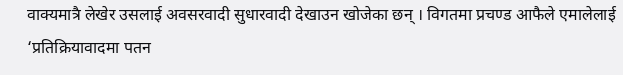वाक्यमात्रै लेखेर उसलाई अवसरवादी सुधारवादी देखाउन खोजेका छन् । विगतमा प्रचण्ड आफैले एमालेलाई ‘प्रतिक्रियावादमा पतन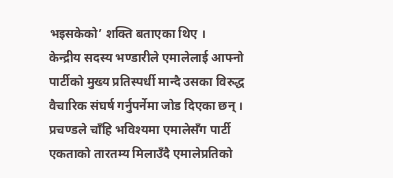भइसकेको’ शक्ति बताएका थिए ।
केन्द्रीय सदस्य भण्डारीले एमालेलाई आफ्नो पार्टीको मुख्य प्रतिस्पर्धी मान्दै उसका विरुद्ध वैचारिक संघर्ष गर्नुपर्नेमा जोड दिएका छन् । प्रचण्डले चाँहि भविश्यमा एमालेसँग पार्टी एकताको तारतम्य मिलाउँदै एमालेप्रतिको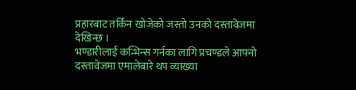प्रहारबाट तर्किन खोजेको जस्तो उनको दस्तावेजमा देखिन्छ ।
भण्डारीलाई कन्भिन्स गर्नका लागि प्रचण्डले आफ्नो दस्तावेजमा एमालेबारे थप व्याख्या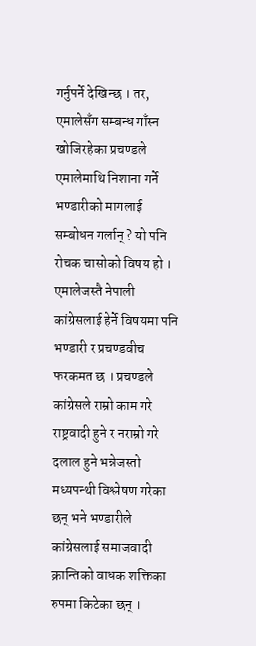गर्नुपर्ने देखिन्छ । तर, एमालेसँग सम्बन्ध गाँस्न खोजिरहेका प्रचण्डले एमालेमाथि निशाना गर्ने भण्डारीको मागलाई सम्बोधन गर्लान् ? यो पनि रोचक चासोको विषय हो ।
एमालेजस्तै नेपाली कांग्रेसलाई हेर्ने विषयमा पनि भण्डारी र प्रचण्डवीच फरकमत छ । प्रचण्डले कांग्रेसले राम्रो काम गरे राष्ट्रवादी हुने र नराम्रो गरे दलाल हुने भन्नेजस्तो मध्यपन्थी विश्लेषण गरेका छन् भने भण्डारीले कांग्रेसलाई समाजवादी क्रान्तिको वाधक शक्तिका रुपमा किटेका छन् ।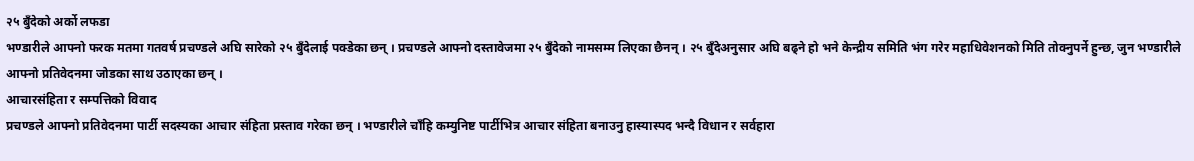२५ बुँदेको अर्को लफडा
भण्डारीले आफ्नो फरक मतमा गतवर्ष प्रचण्डले अघि सारेको २५ बुँदेलाई पक्डेका छन् । प्रचण्डले आफ्नो दस्तावेजमा २५ बुँदेको नामसम्म लिएका छैनन् । २५ बुँदेअनुसार अघि बढ्ने हो भने केन्द्रीय समिति भंग गरेर महाधिवेशनको मिति तोक्नुपर्ने हुन्छ, जुन भण्डारीले आफ्नो प्रतिवेदनमा जोडका साथ उठाएका छन् ।
आचारसंहिता र सम्पत्तिको विवाद
प्रचण्डले आफ्नो प्रतिवेदनमा पार्टी सदस्यका आचार संहिता प्रस्ताव गरेका छन् । भण्डारीले चाँहि कम्युनिष्ट पार्टीभित्र आचार संहिता बनाउनु हास्यास्पद भन्दै विधान र सर्वहारा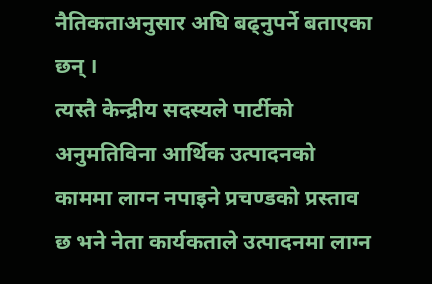नैतिकताअनुसार अघि बढ्नुपर्ने बताएका छन् ।
त्यस्तै केन्द्रीय सदस्यले पार्टीको अनुमतिविना आर्थिक उत्पादनको काममा लाग्न नपाइने प्रचण्डको प्रस्ताव छ भने नेता कार्यकताले उत्पादनमा लाग्न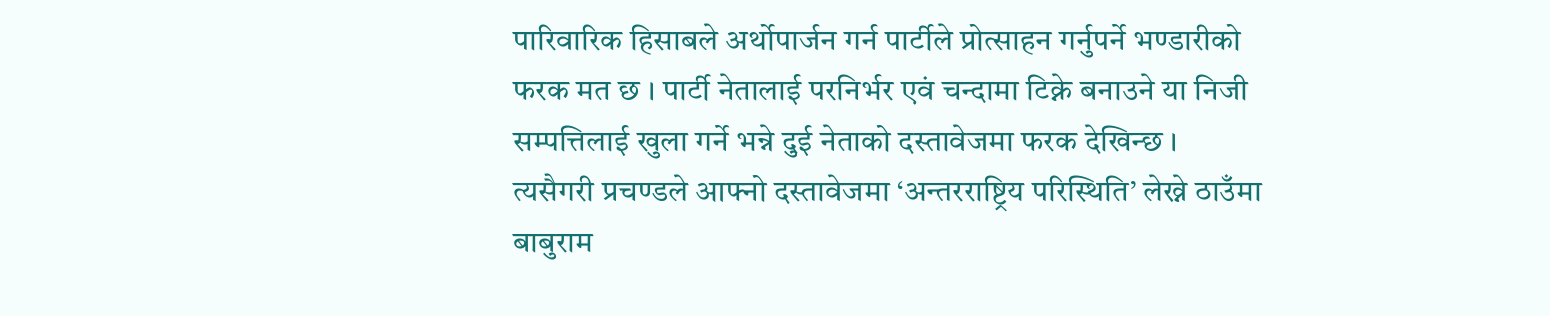पारिवारिक हिसाबले अर्थोपार्जन गर्न पार्टीले प्रोत्साहन गर्नुपर्ने भण्डारीको फरक मत छ । पार्टी नेतालाई परनिर्भर एवं चन्दामा टिक्ने बनाउने या निजी सम्पत्तिलाई खुला गर्ने भन्ने दुई नेताको दस्तावेजमा फरक देखिन्छ ।
त्यसैगरी प्रचण्डले आफ्नो दस्तावेजमा ‘अन्तरराष्ट्रिय परिस्थिति’ लेख्ने ठाउँमा बाबुराम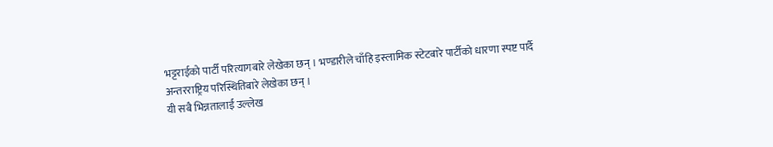भट्टराईको पार्टी परित्यागबारे लेखेका छन् । भण्डारीले चाँहि इस्लामिक स्टेटबारे पार्टीको धारणा स्पष्ट पार्दै अन्तरराष्ट्रिय परिस्थितिबारे लेखेका छन् ।
यी सबै भिन्नतालाई उल्लेख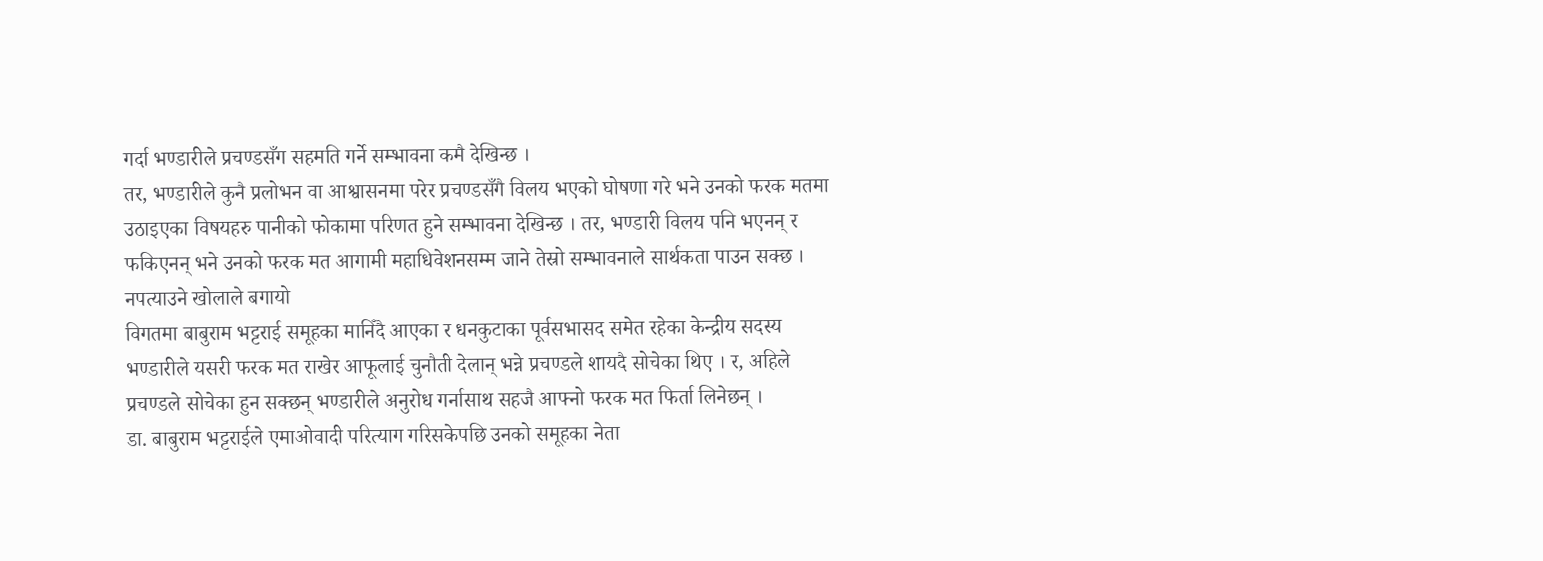गर्दा भण्डारीले प्रचण्डसँग सहमति गर्ने सम्भावना कमै देखिन्छ ।
तर, भण्डारीले कुनै प्रलोभन वा आश्वासनमा परेर प्रचण्डसँगै विलय भएको घोषणा गरे भने उनको फरक मतमा उठाइएका विषयहरु पानीको फोकामा परिणत हुने सम्भावना देखिन्छ । तर, भण्डारी विलय पनि भएनन् र फकिएनन् भने उनको फरक मत आगामी महाधिवेशनसम्म जाने तेस्रो सम्भावनाले सार्थकता पाउन सक्छ ।
नपत्याउने खोलाले बगायो
विगतमा बाबुराम भट्टराई समूहका मानिँदै आएका र धनकुटाका पूर्वसभासद समेत रहेका केन्द्रीय सदस्य भण्डारीले यसरी फरक मत राखेर आफूलाई चुनौती देलान् भन्ने प्रचण्डले शायदै सोचेका थिए । र, अहिले प्रचण्डले सोचेका हुन सक्छन् भण्डारीले अनुरोध गर्नासाथ सहजै आफ्नो फरक मत फिर्ता लिनेछन् ।
डा. बाबुराम भट्टराईले एमाओवादी परित्याग गरिसकेपछि उनको समूहका नेता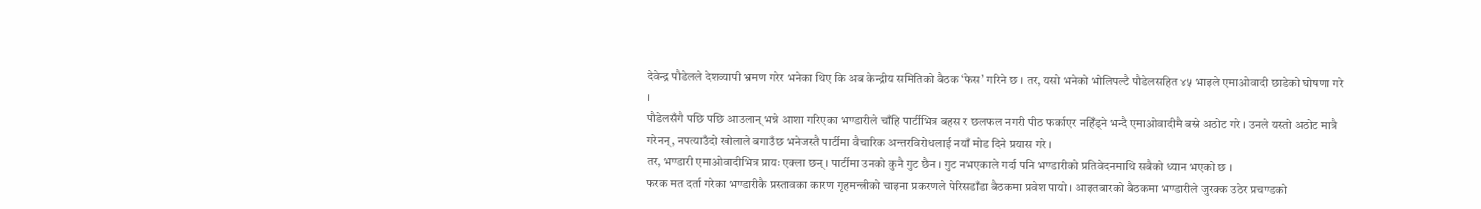देवेन्द्र पौडेलले देशव्यापी भ्रमण गरेर भनेका थिए कि अब केन्द्रीय समितिको बैठक ‘फेस’ गरिने छ । तर, यसो भनेको भोलिपल्टै पौडेलसहित ४५ भाइले एमाओवादी छाडेको घोषणा गरे ।
पौडेलसँगै पछि पछि आउलान् भन्ने आशा गरिएका भण्डारीले चाँहि पार्टीभित्र बहस र छलफल नगरी पीठ फर्काएर नहिँड्ने भन्दै एमाओवादीमै बस्ने अठोट गरे । उनले यस्तो अठोट मात्रै गरेनन्, नपत्याउँदो खोलाले बगाउँछ भनेजस्तै पार्टीमा वैचारिक अन्तरविरोधलाई नयाँ मोड दिने प्रयास गरे ।
तर, भण्डारी एमाओवादीभित्र प्रायः एक्ला छन् । पार्टीमा उनको कुनै गुट छैन । गुट नभएकाले गर्दा पनि भण्डारीको प्रतिवेदनमाथि सबैको ध्यान भएको छ ।
फरक मत दर्ता गरेका भण्डारीकै प्रस्तावका कारण गृहमन्त्रीको चाइना प्रकरणले पेरिसडाँडा बैठकमा प्रवेश पायो । आइतबारको बैठकमा भण्डारीले जुरक्क उठेर प्रचण्डको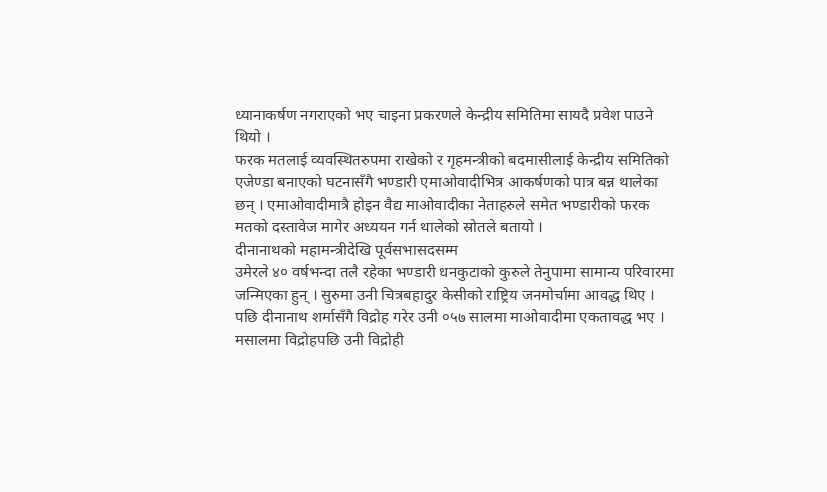ध्यानाकर्षण नगराएको भए चाइना प्रकरणले केन्द्रीय समितिमा सायदै प्रवेश पाउने थियो ।
फरक मतलाई व्यवस्थितरुपमा राखेको र गृहमन्त्रीको बदमासीलाई केन्द्रीय समितिको एजेण्डा बनाएको घटनासँगै भण्डारी एमाओवादीभित्र आकर्षणको पात्र बन्न थालेका छन् । एमाओवादीमात्रै होइन वैद्य माओवादीका नेताहरुले समेत भण्डारीको फरक मतको दस्तावेज मागेर अध्ययन गर्न थालेको स्रोतले बतायो ।
दीनानाथको महामन्त्रीदेखि पूर्वसभासदसम्म
उमेरले ४० वर्षभन्दा तलै रहेका भण्डारी धनकुटाको कुरुले तेनुपामा सामान्य परिवारमा जन्मिएका हुन् । सुरुमा उनी चित्रबहादुर केसीको राष्ट्रिय जनमोर्चामा आवद्ध थिए । पछि दीनानाथ शर्मासँगै विद्रोह गरेर उनी ०५७ सालमा माओवादीमा एकतावद्ध भए । मसालमा विद्रोहपछि उनी विद्रोही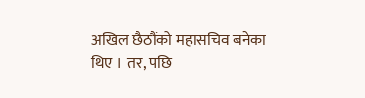अखिल छैठौंको महासचिव बनेका थिए । तर, पछि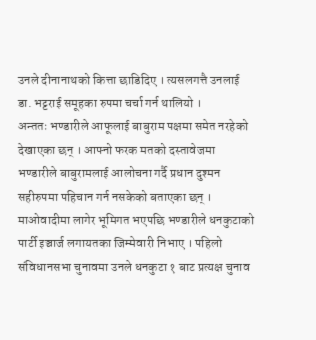उनले दीनानाथको कित्ता छाडिदिए । त्यसलगत्तै उनलाई डा. भट्टराई समूहका रुपमा चर्चा गर्न थालियो ।
अन्ततः भण्डारीले आफूलाई बाबुराम पक्षमा समेत नरहेको देखाएका छन् । आफ्नो फरक मतको दस्तावेजमा भण्डारीले बाबुरामलाई आलोचना गर्दै प्रधान दुश्मन सहीरुपमा पहिचान गर्न नसकेको बताएका छन् ।
माओवादीमा लागेर भूमिगत भएपछि भण्डारीले धनकुटाको पार्टी इञ्चार्ज लगायतका जिम्मेवारी निभाए । पहिलो संविधानसभा चुनावमा उनले धनकुटा १ बाट प्रत्यक्ष चुनाव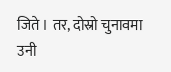जिते । तर, दोस्रो चुनावमा उनी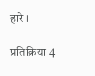हारे ।

प्रतिक्रिया 4